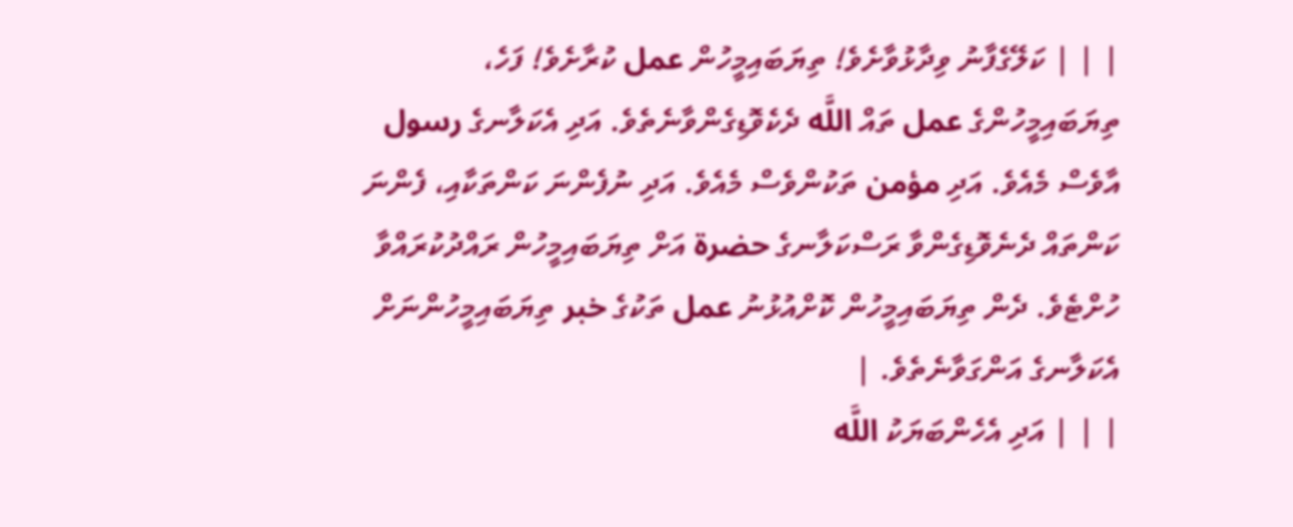| | | ކަލޭގެފާނު ވިދާޅުވާށެވެ! ތިޔަބައިމީހުން عمل ކުރާށެވެ! ފަހެ، ތިޔަބައިމީހުންގެ عمل ތައް اللَّه ދެކެވޮޑިގެންވާނެތެވެ. އަދި އެކަލާނގެ رسول އާވެސް މެއެވެ. އަދި مؤمن ތަކުންވެސް މެއެވެ. އަދި ނުފެންނަ ކަންތަކާއި، ފެންނަ ކަންތައް ދެނެވޮޑިގެންވާ ރަސްކަލާނގެ حضرة އަށް ތިޔަބައިމީހުން ރައްދުކުރައްވާ ހުށްޓެވެ. ދެން ތިޔަބައިމީހުން ކޮށްއުޅުނު عمل ތަކުގެ خبر ތިޔަބައިމީހުންނަށް އެކަލާނގެ އަންގަވާނެތެވެ. |
| | | އަދި އެހެންބަޔަކު اللَّه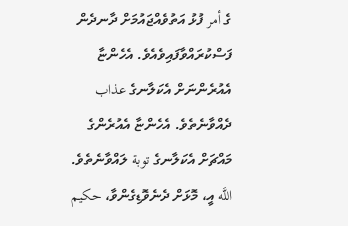ގެ أمر ފުޅު އަތުވެއްޖައުމަށް ދާނދެން ފަސްކުރައްވާފައިވެއެވެ. އެހެންޏާ އެއުރެންނަށް އެކަލާނގެ عذاب ދެއްވާނެތެވެ. އެހެންޏާ އެއުރެންގެ މައްޗަށް އެކަލާނގެ توبة ލައްވާނެތެވެ. اللَّه އީ، މޮޅަށް ދެނެވޮޑިގެންވާ، حكيم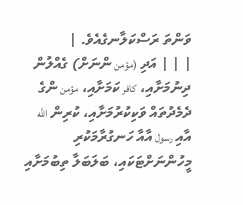ވަންތަ ރަސްކަލާނގެއެވެ. |
| | | އަދި (مؤمن ންނަށް) ގެއްލުން ދިނުމަށާއި، كافر ކަމަށާއި، مؤمن ންގެ ދެމެދުތައް ވަކިކުރުމަށާއި، ކުރިން اللَّه އާއި رسول އާއާ ހަނގުރާމަކުރި މީހުންނަށްޓަކައި، ބަލަބަލާ ތިބުމަށާއި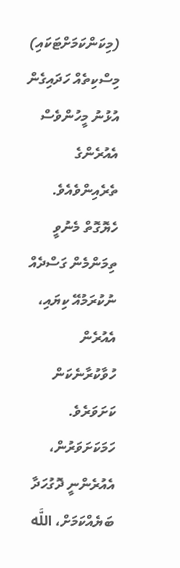(މިކަންކަމަށްޓަކައި) މިސްކިތެއް ހަދައިގެން އުޅުނު މީހުންވެސް އެއުރެންގެ ތެރެއިންވެއެވެ. ހެޔޮގޮތް މެނުވީ ތިމަންމެން ގަސްދެއް ނުކުރަމުއޭ ކިޔައި، އެއުރެން ހުވާކުރާނެކަން ކަށަވަރެވެ. ހަމަކަށަވަރުން، އެއުރެންނީ ދޮގުހަދާ ބަޔެއްކަމަށް، اللَّه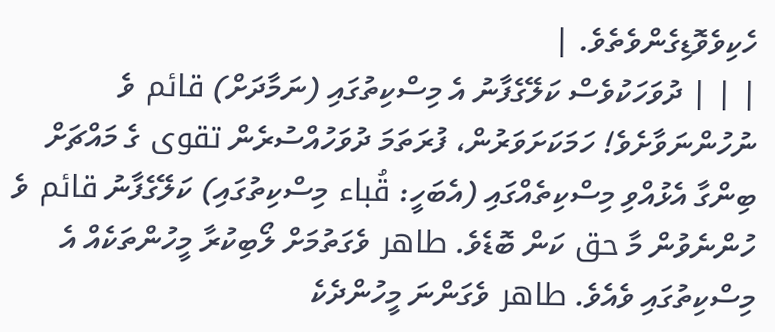ހެކިވެވޮޑިގެންވެތެވެ. |
| | | ދުވަހަކުވެސް ކަލޭގެފާނު އެ މިސްކިތުގައި (ނަމާދަށް) قائم ވެ ނުހުންނަވާށެވެ! ހަމަކަށަވަރުން، ފުރަތަމަ ދުވަހުއްސުރެން تقوى ގެ މައްޗަށް ބިންގާ އެޅުއްވި މިސްކިތެއްގައި (އެބަހީ: قُباء މިސްކިތުގައި) ކަލޭގެފާނު قائم ވެ ހުންނެވުން މާ حق ކަން ބޮޑެވެ. طاهر ވެގަތުމަށް ލޯބިކުރާ މީހުންތަކެއް އެ މިސްކިތުގައި ވެއެވެ. طاهر ވެގަންނަ މީހުންދެކެ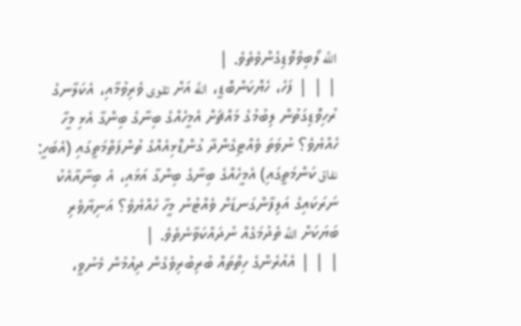اللَّه ލޯބިވެވޮޑިގެންވެތެވެ. |
| | | ފަހެ، ހެޔޮކަންބޮޑީ، اللَّه އަށް تقوى ވެރިވުމާއި، އެކަލާނގެ ރުހިވޮޑިގަތުން ލިބުމުގެ މައްޗަށް އެމީހެއްގެ ބިނާގެ ބިންގާ އެޅި މީހާ ހެއްޔެވެ؟ ނުވަތަ ވެއްޓިގެންދާ ގުންޑޮޅިއެއްގެ ތުންފަތްމަތީގައި (އެބަހީ: نفاق ކަންމަތީގައި) އެމީހެއްގެ ބިނާގެ ބިންގާ އަޅައި، އެ ބިނާއާއެކު ނަރަކައިގެ އަލިފާންގަނޑަށް ވެއްޓުނު މީހާ ހެއްޔެވެ؟ އަނިޔާވެރި ބަޔަކަށް اللَّه ތެދުމަގެއް ނުދައްކަވާނެތެވެ. |
| | | އެއުރެންގެ ހިތްތައް ބުރިބުރިވެގެން ދިއުމުން މެނުވީ،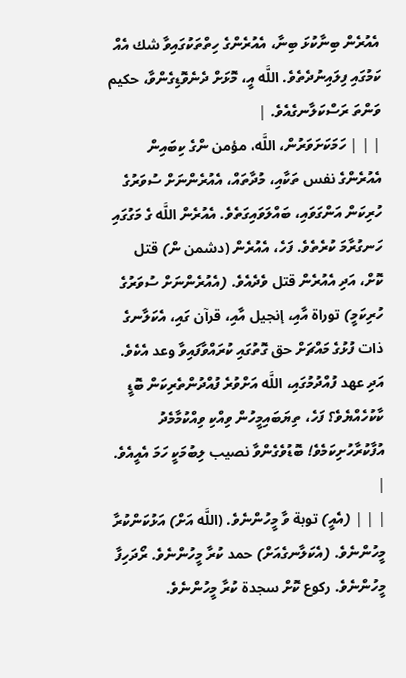އެއުރެން ބިނާކުޅަ ބިނާ، އެއުރެންގެ ހިތްތަކުގައިވާ شك އެއް ކަމުގައި ފިލައިނުދެތެވެ. اللَّه އީ، މޮޅަށް ދެނެވޮޑިގެންވާ، حكيم ވަންތަ ރަސްކަލާނގެއެވެ. |
| | | ހަމަކަށަވަރުން، اللَّه، مؤمن ންގެ ކިބައިން އެއުރެންގެ نفس ތަކާއި، މުދާތައް، އެއުރެންނަށް ސުވަރުގެ ހުރިކަން އަންގަވައި، ބައްލަވައިގަތެވެ. އެއުރެން اللَّه ގެ މަގުގައި ހަނގުރާމަ ކުރެތެވެ. ފަހެ، އެއުރެން (دشمن ން) قتل ކޮށް، އަދި އެއުރެން قتل ވެދެއެވެ. (އެއުރެންނަށް ސުވަރުގެ ހުރިކަމީ) توراة އާއި، إنجيل އާއި، قرآن ގައި، އެކަލާނގެ ذات ފުޅުގެ މައްޗަށް حق ގޮތުގައި ކުރައްވާފައިވާ وعد އެކެވެ. އަދި عهد ފުއްދުމުގައި، اللَّه އަށްވުރެ ފުއްދުންތެރިކަން ބޮޑީ ކާކުހެއްޔެވެ؟ ފަހެ، ތިޔަބައިމީހުން ވިއްކި ވިއްކުމާމެދު އުފާކުރާހުށިކަމެވެ! ބޮޑުވެގެންވާ نصيب ލިބުމަކީ ހަމަ އެއީއެވެ. |
| | | (އެއީ) توبة ވާ މީހުންނެވެ. (اللَّه އަށް) އަޅުކަންކުރާ މީހުންނެވެ. (އެކަލާނގެއަށް) حمد ކުރާ މީހުންނެވެ. ރޯދަހިފާ މީހުންނެވެ. ركوع ކޮށް سجدة ކުރާ މީހުންނެވެ.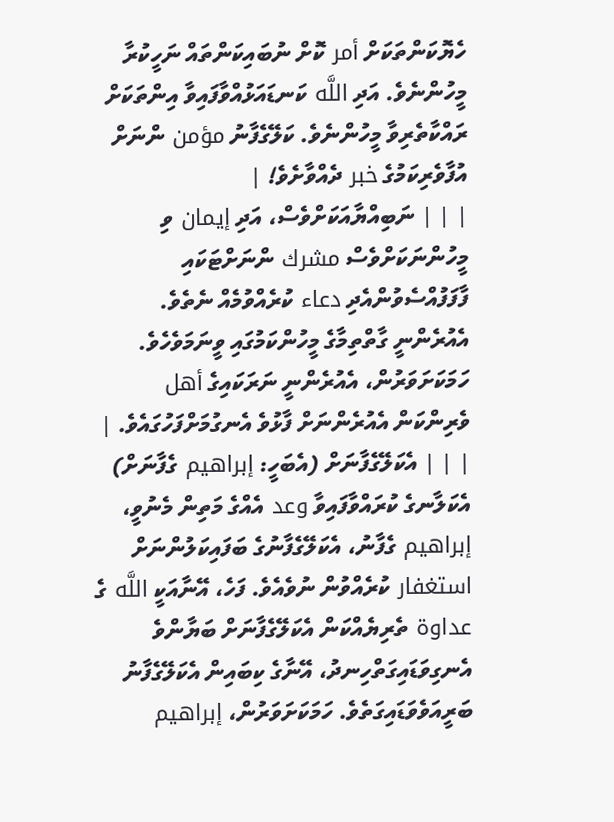ހެޔޮކަންތަކަށް أمر ކޮށް ނުބައިކަންތައް ނަހީކުރާ މީހުންނެވެ. އަދި اللَّه ކަނޑައަޅުއްވާފައިވާ އިންތަކަށް ރައްކާތެރިވާ މީހުންނެވެ. ކަލޭގެފާނު مؤمن ންނަށް އުފާވެރިކަމުގެ خبر ދެއްވާށެވެ! |
| | | ނަބިއްޔާއަކަށްވެސް، އަދި إيمان ވި މީހުންނަކަށްވެސް مشرك ންނަށްޓަކައި ފާފަފުއްސެވުންއެދި دعاء ކުރެއްވުމެއް ނެތެވެ. އެއުރެންނީ ގާތްތިމާގެ މީހުންކަމުގައި ވީނަމަވެހެވެ. ހަމަކަށަވަރުން، އެއުރެންނީ ނަރަކައިގެ أهل ވެރިންކަން އެއުރެންނަށް ފާޅުވެ އެނގުމަށްފަހުގައެވެ. |
| | | އެކަލޭގެފާނަށް (އެބަހީ: إبراهيم ގެފާނަށް) އެކަލާނގެ ކުރައްވާފައިވާ وعد އެއްގެ މަތިން މެނުވީ، إبراهيم ގެފާނު، އެކަލޭގެފާނުގެ ބަފައިކަލުންނަށް استغفار ކުރެއްވުން ނުވެއެވެ. ފަހެ، އޭނާއަކީ اللَّه ގެ عداوة ތެރިޔެއްކަން އެކަލޭގެފާނަށް ބަޔާންވެ އެނގިވަޑައިގަތްހިނދު، އޭނާގެ ކިބައިން އެކަލޭގެފާނު ބަރީއަވެވަޑައިގަތެވެ. ހަމަކަށަވަރުން، إبراهيم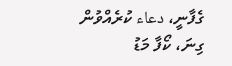ގެފާނީ، دعاء ކުރެއްވުން ގިނަ، ކޯފާ މަޑު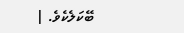ބޭކަލެކެވެ. |